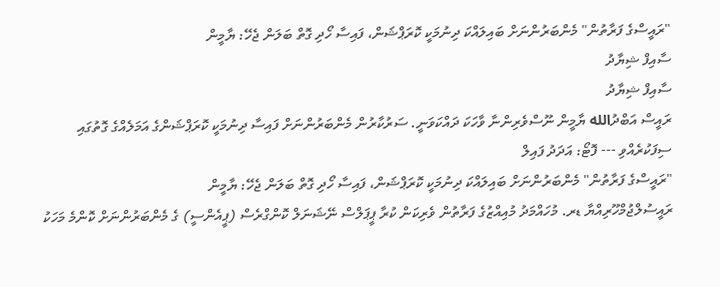"ރައީސްގެ ފަރާތުން" މެންބަރުންނަށް ބައިލައްކަ ދިނުމަކީ ކޮރަޕްޝަން، ފައިސާ ހޯދި ގޮތް ބަލަން ޖެހޭ: ޔާމީން
ސާއިފް ޝިޔާދު
ސާއިފް ޝިޔާދު
ރައީސް އަބްދުالله ޔާމީން ނޫސްވެރިންނާ ވާހަކަ ދައްކަވަނީ. ސަރުކާރުން މެންބަރުންނަށް ފައިސާ ދިނުމަކީ ކޮރަޕްޝަންގެ އަމަލެއްގެ ގޮތުގައި ސިފަކުރެއްވި --- ފޮޓޯ: އަދަދު ފައިލް
"ރައީސްގެ ފަރާތުން" މެންބަރުންނަށް ބައިލައްކަ ދިނުމަކީ ކޮރަޕްޝަން، ފައިސާ ހޯދި ގޮތް ބަލަން ޖެހޭ: ޔާމީން
ރައީސުލްޖުމްހޫރިއްޔާ ޑރ. މުހައްމަދު މުއިއްޒުގެ ފަރާތުން ވެރިކަން ކުރާ ޕީޕަލްސް ނޭޝަނަލް ކޮންގްރެސް (ޕީއެންސީ) ގެ މެންބަރުންނަށް ކޮންމެ މަހަކު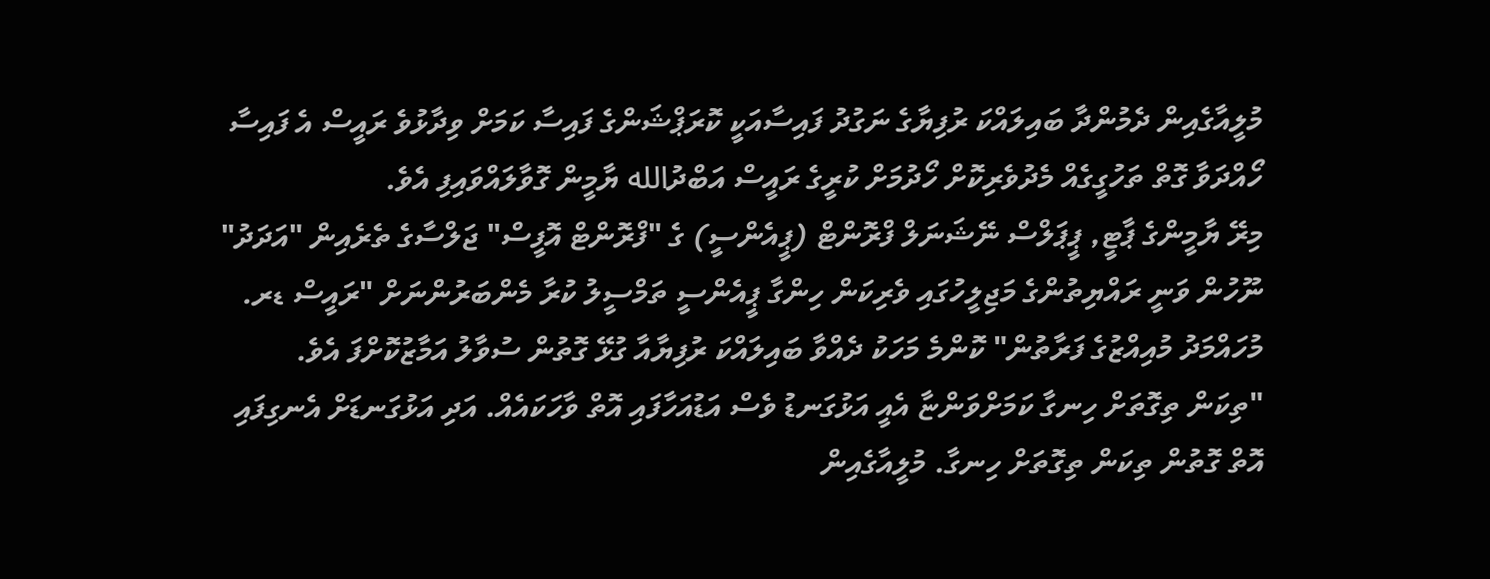މުލީއާގެއިން ދެމުންދާ ބައިލައްކަ ރުފިޔާގެ ނަގުދު ފައިސާއަކީ ކޮރަޕްޝަންގެ ފައިސާ ކަމަށް ވިދާޅުވެ ރައީސް އެ ފައިސާ ހޯއްދަވާ ގޮތް ތަހުގީގެއް މެދުވެރިކޮށް ހޯދުމަށް ކުރީގެ ރައީސް އަބްދުالله ޔާމީން ގޮވާލައްވައިފި އެވެ.
މިރޭ ޔާމީންގެ ޕާޓީ, ޕީޕަލްސް ނޭޝަނަލް ފްރޮންޓް (ޕީއެންސީ) ގެ "ފްރޮންޓް އޮފީސް" ޖަލްސާގެ ތެރެއިން "އަދަދު" ނޫހުން ވަނީ ރައްޔިތުންގެ މަޖިލީހުގައި ވެރިކަން ހިންގާ ޕީއެންސީ ތަމްސީލު ކުރާ މެންބަރުންނަށް "ރައީސް ޑރ. މުހައްމަދު މުއިއްޒުގެ ފަރާތުން" ކޮންމެ މަހަކު ދެއްވާ ބައިލައްކަ ރުފިޔާއާ ގުޅޭ ގޮތުން ސުވާލު އަމާޒުކޮށްފަ އެވެ.
"ތިކަން ތިގޮތަށް ހިނގާ ކަމަށްވަންޏާ އެއީ އަޅުގަނޑު ވެސް އަޑުއަހާފައި އޮތް ވާހަކައެއް. އަދި އަޅުގަނޑަށް އެނގިފައި އޮތް ގޮތުން ތިކަން ތިގޮތަށް ހިނގާ. މުލީއާގެއިން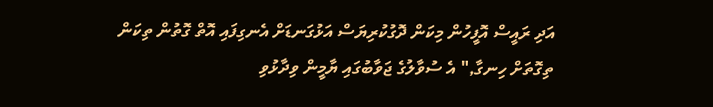އަދި ރައީސް އޮފީހުން މިކަން ދޮގުކުރިޔަސް އަޅުގަނޑަށް އެނގިފައި އޮތް ގޮތުން ތިކަން ތިގޮތަށް ހިނގާ," އެ ސުވާލުގެ ޖަވާބުގައި ޔާމީން ވިދާޅުވި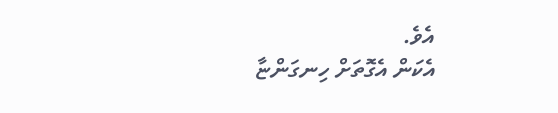އެވެ.
އެކަން އެގޮތަށް ހިނގަންޏާ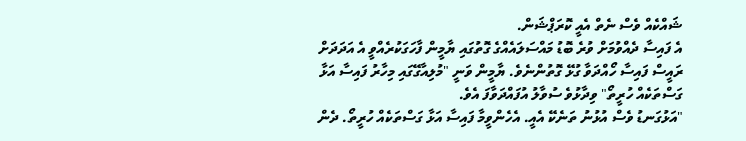ޝައްކެއް ވެސް ނެތް އެއީ ކޮރަޕްޝަން.
އެ ފައިސާ ދެއްވުމަށް ވުރެ ބޮޑު މައްސަލައެއްގެ ގޮތުގައި ޔާމީން ފާހަގަކުރެއްވީ އެ އަދަދަށް ރައީސް ފައިސާ ހޯއްދަވާ ގުޅޭ ގޮތުންނެވެ. ޔާމީން ވަނީ "މުލިއާގޭގައި މިހާރު ފައިސާ އަޅާ ގަސްތަކެއް ހުރީތޯ" ވިދާޅުވެ ސުވާލު އުފައްދަވާފަ އެވެ.
"އަޅުގަނޑު ވެސް އުޅުނު ތަނެކޭ އެއީ. އެހެންވީމާ ފައިސާ އަޅާ ގަސްތަކެއް ހުރީތޯ. ދެން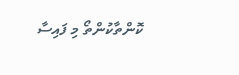ކޮންތާކުންތޯ މި ފައިސާ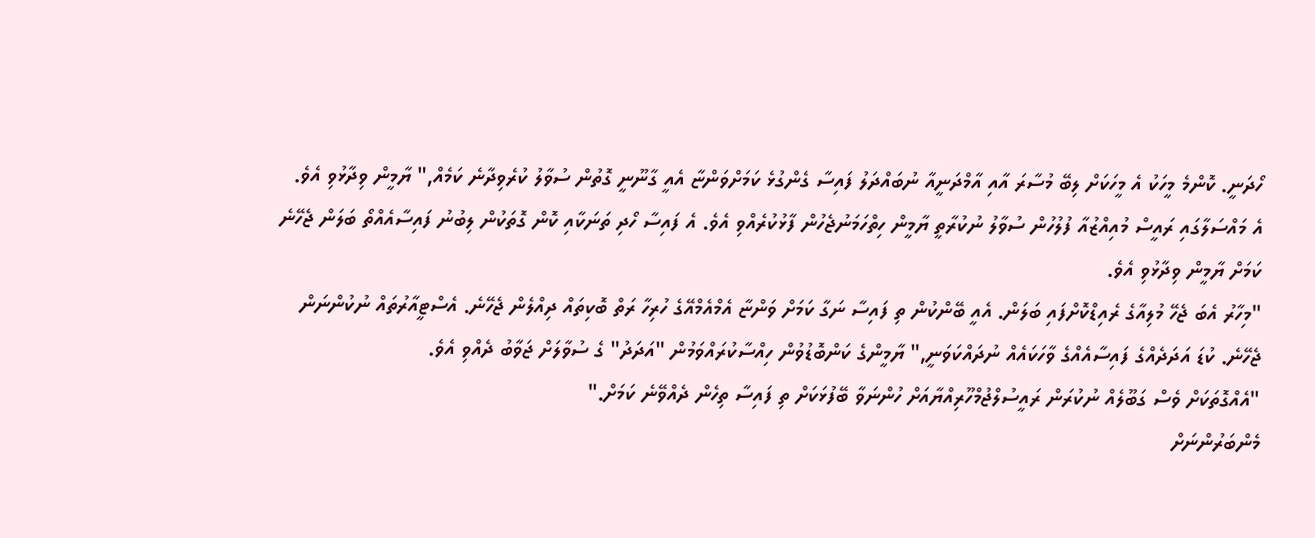ހޯދަނީ. ކޮންމެ މީހަކު އެ މީހަކަށް ލިބޭ މުސާރަ އާއި އާމްދަނީއާ ނުބައްދަލު ފައިސާ ގެންގުޅެ ކަމަށްވަންޏާ އެއީ ގާނޫނީ ގޮތުން ސުވާލު ކުރެވިދާނެ ކަމެއް," ޔާމީން ވިދާޅުވި އެވެ.
އެ މައްސަލާގައި ރައީސް މުއިއްޒުއާ ފުލުހުން ސުވާލު ނުކުރާތީ ޔާމީން ހިތްހަމަނުޖެހުން ފާޅުކުރެއްވި އެވެ. އެ ފައިސާ ހޯދި ތަނަކާއި ކޮން ގޮތަކުން ލިބުނު ފައިސާއެއްތޯ ބަލަން ޖެހޭނެ ކަމަށް ޔާމީން ވިދާޅުވި އެވެ.
"މިހާރު އެބަ ޖެހޭ މުލިއާގެ ރެއިޑްކޮށްފައި ބަލަން. އެއީ ބޭންކުން ތި ފައިސާ ނަގާ ކަމަށް ވަންޏާ އެމްއެމްއޭގެ ހުރިހާ ރަތް ބޮކިތައް ދިއްލެން ޖެހޭނެ. އެސްޓީއާރުތައް ނުކުންނަން ޖެހޭނެ. ކުޑަ އަދަދެއްގެ ފައިސާއެއްގެ ވާހަކައެއް ނުދައްކަވަނީ," ޔާމީންގެ ކަންބޮޑުވުން ހިއްސާކުރައްވަމުން "އަދަދު" ގެ ސުވާލަށް ޖަވާބު ދެއްވި އެވެ.
"އެއްގޮތަކަށް ވެސް ގަބޫލެއް ނުކުރަން ރައީސުލްޖުމްހޫރިއްޔާއަށް ހުންނަވާ ބޭފުޅަކަށް ތި ފައިސާ ތިހެން ދެއްވޭނެ ކަމަށް."
މެންބަރުންނަށް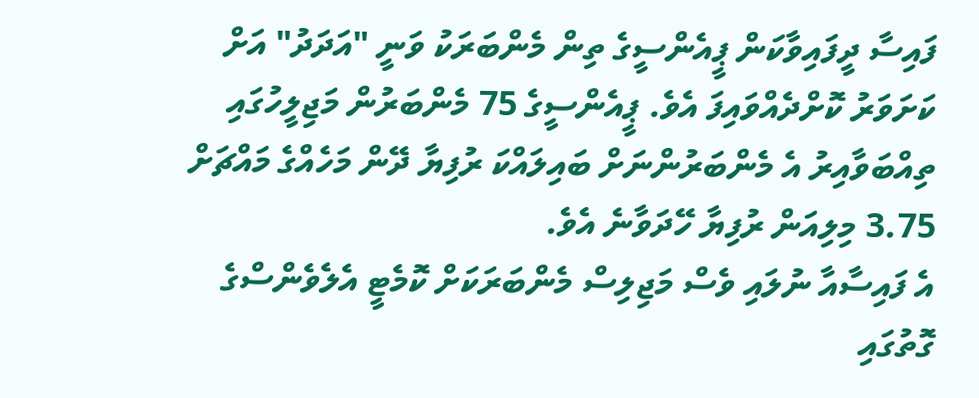ފައިސާ ދީފައިވާކަން ޕީއެންސީގެ ތިން މެންބަރަކު ވަނީ "އަދަދު" އަށް ކަށަވަރު ކޮށްދެއްވައިފަ އެވެ. ޕީއެންސީގެ 75 މެންބަރުން މަޖިލީހުގައި ތިއްބަވާއިރު އެ މެންބަރުންނަށް ބައިލައްކަ ރުފިޔާ ދޭން މަހެއްގެ މައްޗަށް 3.75 މިލިއަން ރުފިޔާ ހޭދަވާނެ އެވެ.
އެ ފައިސާއާ ނުލައި ވެސް މަޖިލިސް މެންބަރަކަށް ކޮމެޓީ އެލެވެންސްގެ ގޮތުގައި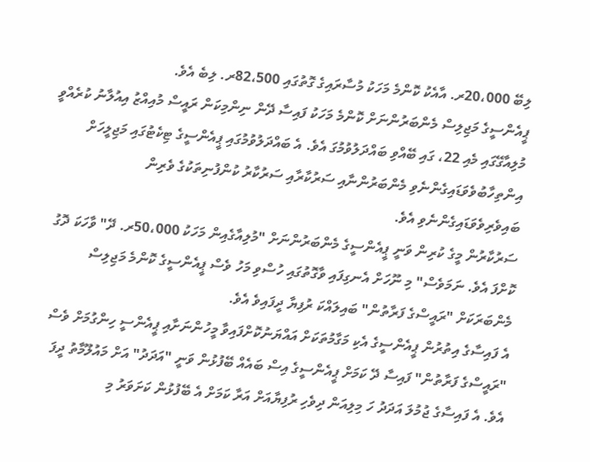ލިބޭ 20،000ރ. އާއެކު ކޮންމެ މަހަކު މުސާރައިގެ ގޮތުގައި 82،500ރ. ލިބެ އެވެ.
ޕީއެންސީގެ މަޖިލިސް މެންބަރުންނަށް ކޮންމެ މަހަކު ފައިސާ ދޭން ނިންމިކަން ރައީސް މުއިއްޒު އިއުލާނު ކުރެއްވީ މުލިއާގޭގައި މެއި 22، ގައި ބޭއްވި ބައްދަލުވުމުގަ އެވެ. އެ ބައްދަލުވުމުގައި ޕީއެންސީގެ ޓިކެޓުގައި މަޖިލީހަށް އިންތިހާބުވެވަޑައިގެންނެވި މެންބަރުންނާއި ސަރުކާރާއި ސަރުކާރު ކުންފުނިތަކުގެ ވެރިން ބައިވެރިވެވަޑައިގެންނެވި އެވެ.
ސަރުކާރުން މީގެ ކުރިން ވަނީ ޕީއެންސީގެ މެންބަރުންނަށް "މުލިއާގެއިން މަހަކު 50،000ރ. ދޭ" ވާހަކަ ދޮގު ކޮށްފަ އެވެ. ނަމަވެސް" މި ނޫހަށް އެނގިފައި ވާގޮތުގައި ހުސްވި މަހު ވެސް ޕީއެންސީގެ ކޮންމެ މަޖިލިސް މެންބަރަކަށް "ރައީސްގެ ފަރާތުން" ބައިލައްކަ ރުފިޔާ ދީފައިވެ އެވެ.
އެ ފައިސާގެ އިތުރުން ޕީއެންސީގެ އެކި މަގާމުތަކަށް އައްޔަނުކޮށްފައިވާ މީހުންނަށާއި ޕީއެންސީ ހިންގުމަށް ވެސް "ރައީސްގެ ފަރާތުން" ފައިސާ ދޭ ކަމަށް ޕީއެންސީގެ އިސް ބައެއް ބޭފުޅުން ވަނީ "އަދަދު" އަށް މައުލޫމާތު ދީފަ އެވެ. އެ ފައިސާގެ ޖުމުލަ އަދަދު ހަ މިލިއަން ދިވެހި ރުފިޔާއަށް އަރާ ކަމަށް އެ ބޭފުޅުން ކަށަވަރު މި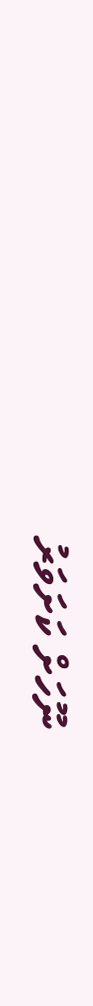ނޫހަށް ކަށަވަރު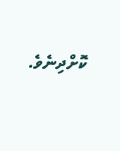ކޮށްދިނެވެ.